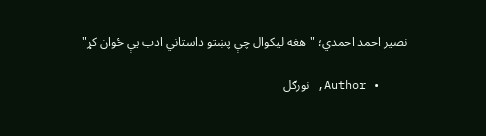نصیر احمد احمدي؛ "هغه لیکوال چې پښتو داستاني ادب یې ځوان کړ"

    • Author, نورګل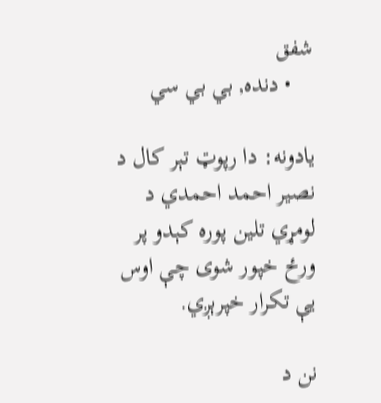شفق
    • دنده, بي بي سي

یادونه: دا رپوټ تېر کال د نصیر احمد احمدي د لومړي تلین پوره کېدو پر ورځ خپور شوی چې اوس یې تکرار خپرېږي.

نن د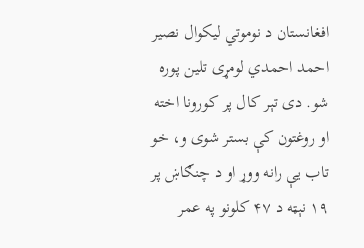افغانستان د نوموتي لیکوال نصیر احمد احمدي لومړی تلین پوره شو. دی تېر کال پر کورونا اخته او روغتون کې بستر شوی و، خو تاب یې رانه ووړ او د چنګاښ پر ۱۹ نېټه د ۴۷ کلونو په عمر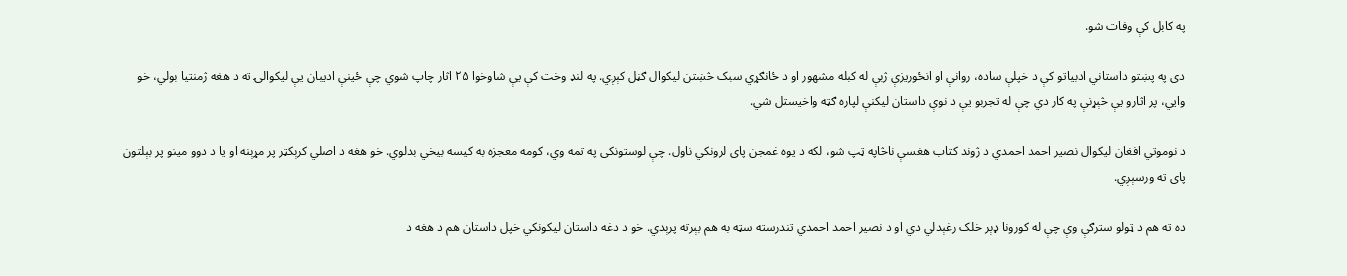په کابل کې وفات شو.

دی په پښتو داستاني ادبیاتو کې د خپلې ساده، روانې او انځوریزې ژبې له کبله مشهور او د ځانګړي سبک څښتن لیکوال ګڼل کېږي. په لنډ وخت کې یې شاوخوا ۲۵ اثار چاپ شوي چې ځينې ادیبان یې لیکوالۍ ته د هغه ژمنتیا بولي، خو وايي، پر اثارو یې څېړنې په کار دي چې له تجربو یې د نوې داستان لیکنې لپاره ګټه واخیستل شي.

د نوموتي افغان لیکوال نصیر احمد احمدي د ژوند کتاب هغسې ناڅاپه ټپ شو، لکه د یوه غمجن پای لرونکي ناول. چې لوستونکی په تمه وي، کومه معجزه به کیسه بیخي بدلوي. خو هغه د اصلي کرېکټر پر مړېنه او یا د دوو مینو پر بېلتون پای ته ورسېږي.

ده ته هم د ټولو سترګې وې چې له کورونا ډېر خلک رغېدلي دي‌ او د نصیر احمد احمدي تندرسته سټه به هم بېرته پرېدي. خو د دغه داستان لیکونکي خپل داستان هم د هغه د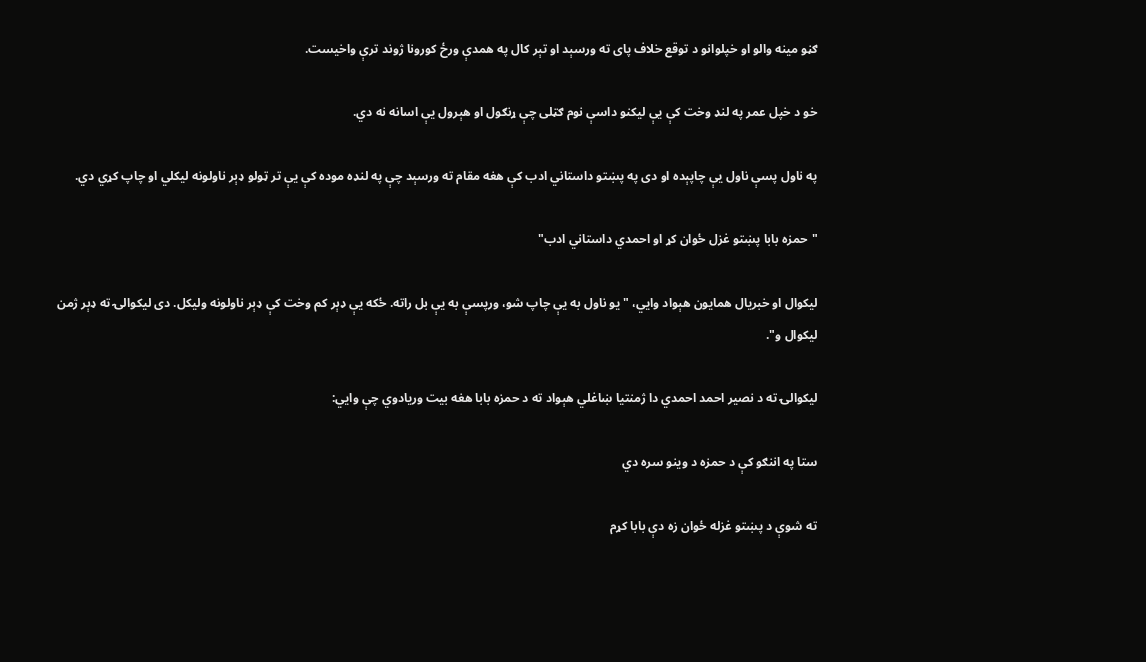ګڼو مینه والو او خپلوانو د توقع خلاف پای ته ورسېد او تېر کال په همدې ورځ کورونا ژوند ترې واخیست.

خو د خپل عمر په لنډ وخت کې یې لیکنو داسې نوم ګټلی چې ړنګول او هېرول یې اسانه نه دي.

په ناول پسې ناول یې چاپېده او دی په پښتو داستاني ادب کې هغه مقام ته ورسېد چې په لنډه موده کې یې تر ټولو ډېر ناولونه لیکلي او چاپ کړي دي.

"حمزه بابا پښتو غزل ځوان کړ او احمدي داستاني ادب"

لیکوال او خبریال همایون هېواد وايي، "یو ناول به یې چاپ شو، ورپسې به یې بل راته. ځکه یې ډېر کم وخت کې ډېر ناولونه ولیکل. دی لیکوالۍ ته ډېر ژمن لیکوال و".

لیکوالۍ ته د نصیر احمد احمدي دا ژمنتیا ښاغلي هېواد ته د حمزه بابا هغه بیت وریادوي چې وايي:

ستا په اننګو کې د حمزه د وینو سره دي

ته شوې د پښتو غزله ځوان زه دې بابا کړم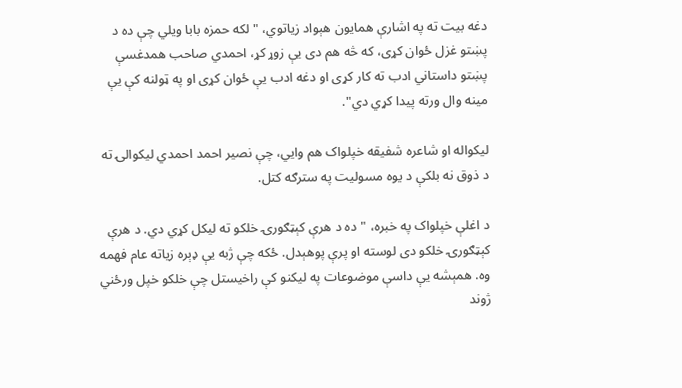دغه بیت ته په اشارې همایون هېواد زیاتوي، "لکه حمزه بابا ویلي چې ده د پښتو غزل ځوان کړی، که څه هم دی یې زوړ کړ، احمدي صاحب همدغسې پښتو داستاني ادب ته کار کړی او دغه ادب یې ځوان کړی او په ټولنه کې یې مینه وال ورته پیدا کړي دي".

لیکواله او شاعره شفیقه خپلواک هم وايي، چې نصیر احمد احمدي لیکوالۍ ته د ذوق نه بلکې د یوه مسولیت په سترګه کتل.

د اغلې خپلواک په خبره، "ده د هرې کېټګورۍ خلکو ته لیکل کړي دي. د هرې کېټګورۍ خلکو دی لوسته او پرې پوهېدل. ځکه چې ژبه یې ډېره زیاته عام فهمه وه. همېشه یې داسې موضوعات په لیکنو کې راخیستل چې خلکو خپل ورځني ژوند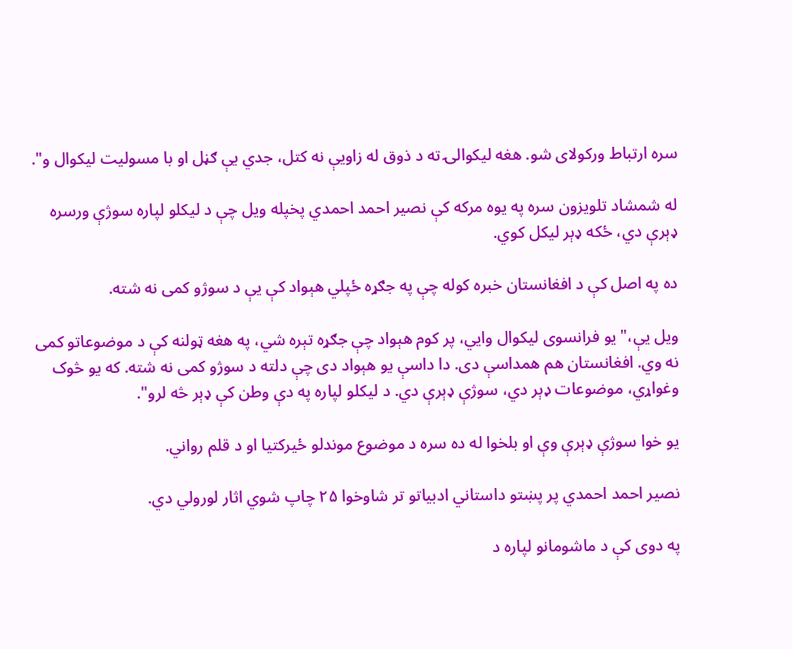سره ارتباط ورکولای شو. هغه لیکوالۍ ته د ذوق له زاویې نه کتل، جدي یې ګڼل او با مسولیت لیکوال و".

له شمشاد تلویزون سره په یوه مرکه کې نصیر احمد احمدي پخپله ویل چې د لیکلو لپاره سوژې ورسره ډېرې دي، ځکه ډېر لیکل کوي.

ده په اصل کې د افغانستان خبره کوله چې په جګړه ځپلي هېواد کې یې د سوژو کمی نه شته.

ویل یې،‌"یو فرانسوی لیکوال وايي، پر کوم هېواد چې جګړه تېره شي، په هغه ټولنه کې د موضوعاتو کمی نه وي. افغانستان هم همداسې دی. دا داسې یو هېواد دی چې دلته د سوژو کمی نه شته. که یو څوک وغواړي، موضوعات ډېر دي، سوژې ډېرې دي. د لیکلو لپاره په دې وطن کې ډېر څه لرو".

یو خوا سوژې ډېرې وې او بلخوا له ده سره د موضوع موندلو ځيرکتیا او د قلم رواني.

نصیر احمد احمدي پر پښتو داستاني ادبیاتو تر شاوخوا ۲۵ چاپ شوي اثار لورولي دي.

په دوی کې د ماشومانو لپاره د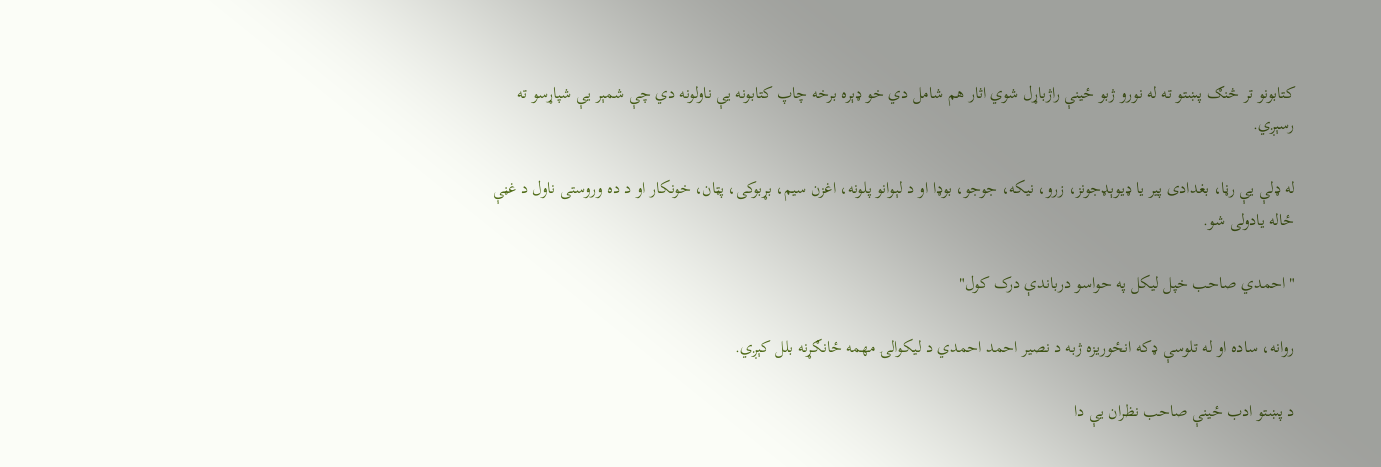کتابونو تر څنګ پښتو ته له نورو ژبو ځینې راژباړل شوي اثار هم شامل دي خو ډېره برخه چاپ کتابونه یې ناولونه دي چې شمېر یې شپاړسو ته رسېږي.

له ډلې یې رڼا، بغدادی پیر یا ډیوېډجونز، زرو، نیکه، جوجو، بوډا او د لېوانو پلونه، اغزن سیم، بړبوکی، پټان، خونکار او د ده وروستی ناول د غڼې ځاله یادولی شو.

"احمدي صاحب خپل لیکل په حواسو درباندې درک کول"

روانه، ساده او له تلوسې ډکه انځوریزه ژبه د نصیر احمد احمدي د لیکوالۍ مهمه ځانګړنه بلل کېږي.

د پښتو ادب ځينې صاحب نظران یې دا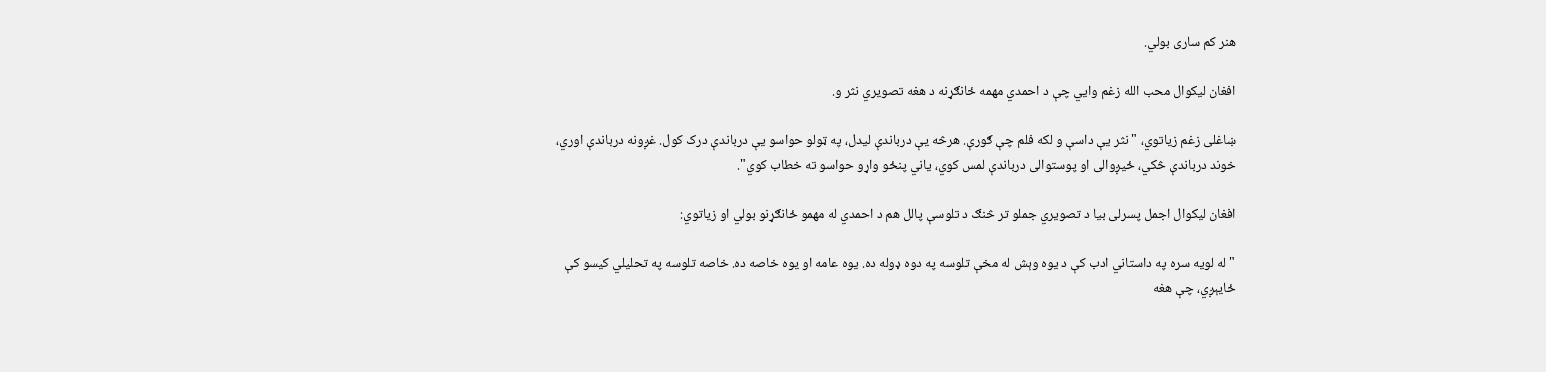هنر کم ساری بولي.

افغان لیکوال محب الله زغم وايي چې د احمدي مهمه ځانګړنه د هغه تصویري نثر و.

ښاغلی زغم زیاتوي، "نثر یې داسې و لکه فلم چې ګورې. هرڅه یې درباندې لیدل، په ټولو حواسو یې درباندې درک کول. غږونه درباندې اوري، خوند درباندې څکي، ځيږوالی او پوستوالی درباندې لمس کوي، یاني‌ پنځو واړو حواسو ته خطاب کوي".

افغان لیکوال اجمل پسرلی بیا د تصویري جملو تر څنګ د تلوسې پالل هم د احمدي له مهمو ځانګړنو بولي او زیاتوي:

" له لویه سره په داستاني ادب کې د یوه وېش له مخې تلوسه په دوه ډوله ده. یوه عامه او یوه خاصه ده. خاصه تلوسه په تحلیلي کیسو کې ځایېږي، چې هغه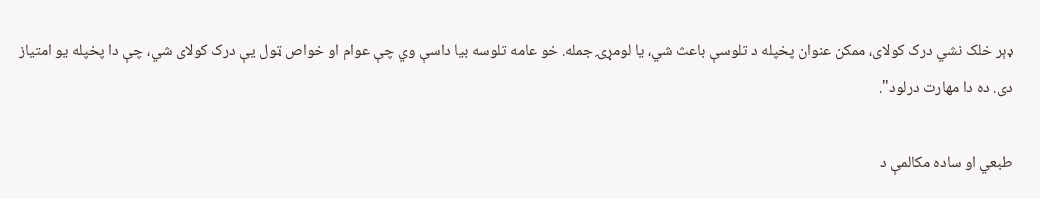ډېر خلک نشي درک کولای، ممکن عنوان پخپله د تلوسې باعث شي، یا لومړۍ جمله. خو عامه تلوسه بیا داسې وي چې عوام او خواص ټول یې درک کولای شي، چې دا پخپله یو امتیاز دی. ده دا مهارت درلود".

طبعي او ساده مکالمې د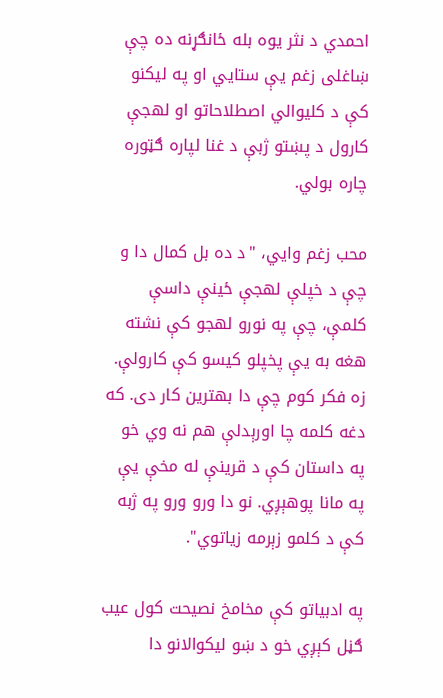احمدي د نثر یوه بله ځانګړنه ده چې ښاغلی زغم یې ستايي او په لیکنو کې د کلیوالي اصطلاحاتو او لهجې کارول د پښتو ژبې د غنا لپاره ګټوره چاره بولي.

محب زغم وايي، "د ده بل کمال دا و چې د خپلې لهجې ځینې داسې کلمې، چې په نورو لهجو کې نشته هغه به یې پخپلو کیسو کې کارولې. زه فکر کوم چې دا بهترین کار دی. که دغه کلمه چا اورېدلې هم نه وي خو په داستان کې د قرینې له مخې یې په مانا پوهېږي. نو دا ورو ورو په ژبه کې د کلمو زېرمه زیاتوي".

په ادبیاتو کې مخامخ نصیحت کول عیب ګڼل کېږي خو د ښو لیکوالانو دا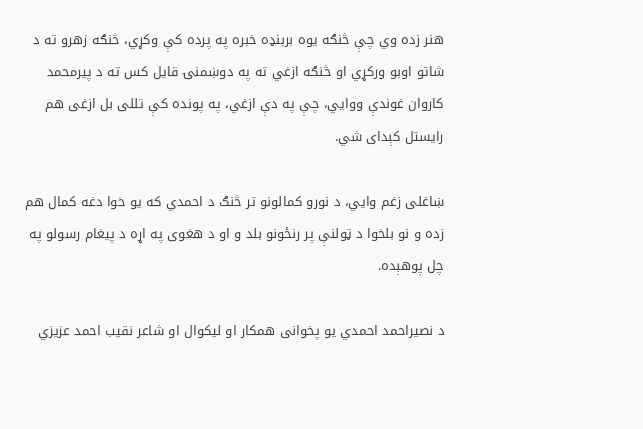هنر زده وي چې څنګه یوه بربنډه خبره په پرده کې وکړي، څنګه زهرو ته د شاتو اوبو ورکړي او څنګه ازغي ته په دوښمنۍ قایل کس ته د پيرمحمد کاروان غوندې ووايي،‌ چې په دې ازغي، په پونده کې تللی بل ازغی هم رایستل کېدای شي.

ښاغلی زغم وايي، د نورو کمالونو تر څنګ د احمدي که یو خوا دغه کمال هم زده و نو بلخوا د ټولنې پر رنځونو بلد و او د هغوی په اړه د پیغام رسولو په چل پوهېده.

د نصیراحمد احمدي یو پخوانی همکار او لیکوال او شاعر نقیب احمد عزیزي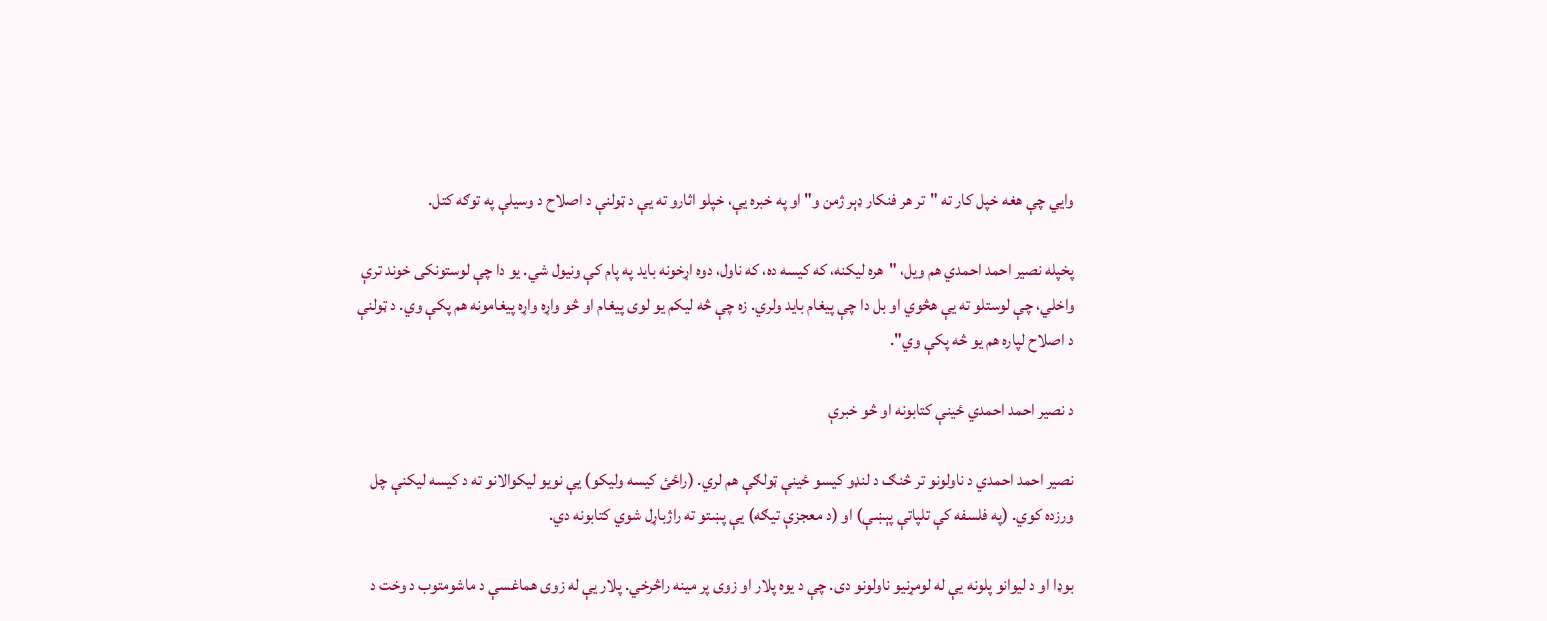وايي چې هغه خپل کار ته "تر هر فنکار ډېر ژمن و" او په خبره یې، خپلو اثارو ته یې د ټولنې د اصلاح د وسیلې په توګه کتل.

پخپله نصیر احمد احمدي هم ویل، "هره لیکنه، که کیسه ده، که ناول، دوه اړخونه باید په پام کې ونیول شي. یو دا چې لوستونکی خوند ترې واخلي، چې لوستلو ته یې هڅوي او بل دا چې پیغام باید ولري. زه چې څه لیکم یو لوی پیغام او څو واړه واړه پیغامونه هم پکې وي. د ټولنې د اصلاح لپاره هم یو څه پکې وي".

د نصیر احمد احمدي ځينې کتابونه او څو خبرې

نصیر احمد احمدي د ناولونو تر څنګ د لنډو کیسو ځینې ټولګې هم لري. (راځئ کیسه ولیکو) یې نویو لیکوالانو ته د کیسه لیکنې چل ورزده کوي. (په فلسفه کې تلپاتې پېښې) او (د معجزې تیګه) یې پښتو ته راژباړل شوي کتابونه دي.

بوډا او د لیوانو پلونه یې له لومړنیو ناولونو دی. چې د یوه پلار او زوی پر مینه راڅرخي. پلار یې له زوی هماغسې د ماشومتوب د وخت د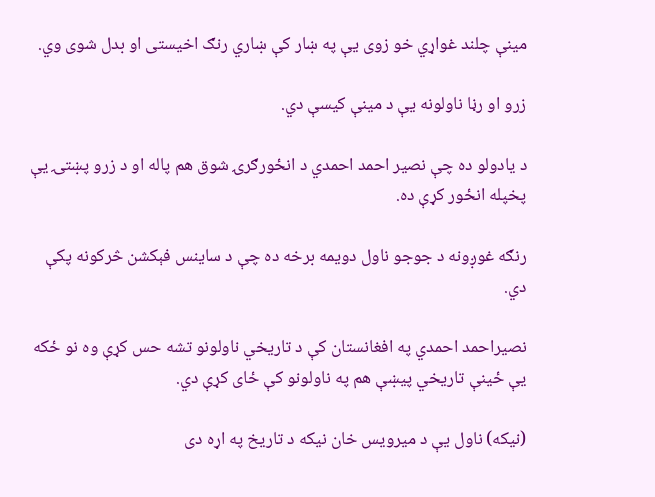مینې چلند غواړي خو زوی یې په ښار کې ښاري رنګ اخیستی او بدل شوی وي.

زرو او رڼا ناولونه یې د مینې کیسې دي.

د یادولو ده چې نصیر احمد احمدي د انځورګرۍ شوق هم پاله او د زرو پښتۍ یې پخپله انځور کړې ده.

رنګه غوږونه د جوجو ناول دویمه برخه ده چې د ساینس فېکشن څرکونه پکې دي.

نصیراحمد احمدي په افغانستان کې د تاریخي ناولونو تشه حس کړې وه نو ځکه یې ځینې تاریخي پیښې هم په ناولونو کې ځای کړې دي.

(نیکه) ناول یې د میرویس خان نیکه د تاریخ په اړه دی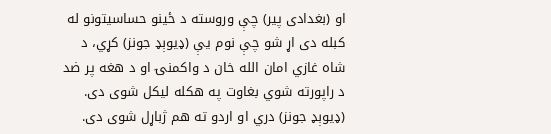او (بغدادی پیر) چې وروسته د ځینو حساسیتونو له کبله دی اړ شو چې نوم یې (ډیوېډ جونز) کړي، د شاه غازي امان الله خان د واکمنۍ او د هغه پر ضد د راپورته شوي بغاوت په هکله لیکل شوی دی. (ډیوېډ جونز) دري او اردو ته هم ژباړل شوی دی.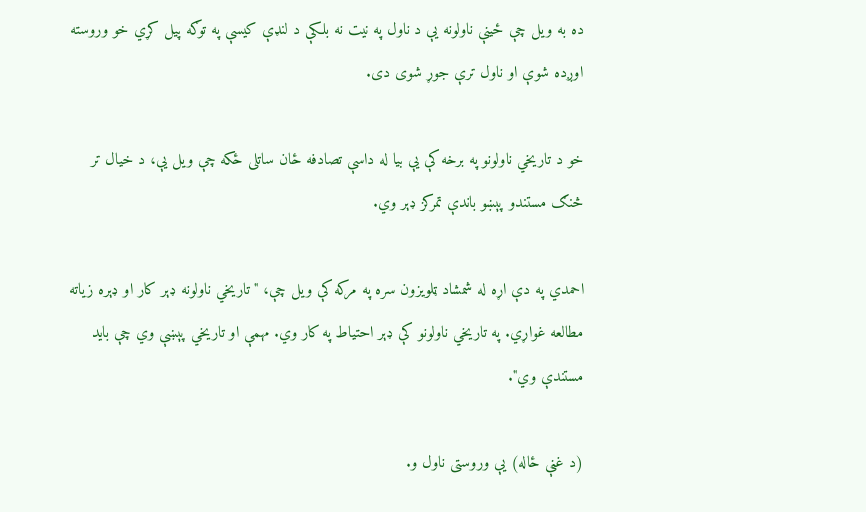ده به ویل چې ځینې ناولونه یې د ناول په نیت نه بلکې د لنډې کیسې په توګه پیل کړي خو وروسته اوږده شوې او ناول ترې جوړ شوی دی.

خو د تاریخي ناولونو په برخه کې یې بیا له داسې تصادفه ځان ساتلی ځکه چې ویل یې، د خیال تر څنګ مستندو پېښو باندې تمرکز ډېر وي.

احمدي په دې اړه له شمشاد ټلویزون سره په مرکه کې ویل چې، "تاریخي ناولونه ډېر کار او ډېره زیاته مطالعه غواړي. په تاریخي ناولونو کې ډېر احتیاط په کار وي. مهمې او تاریخي پېښې وي چې باید مستندې وي".

(د غڼې ځاله) یې وروستی ناول و.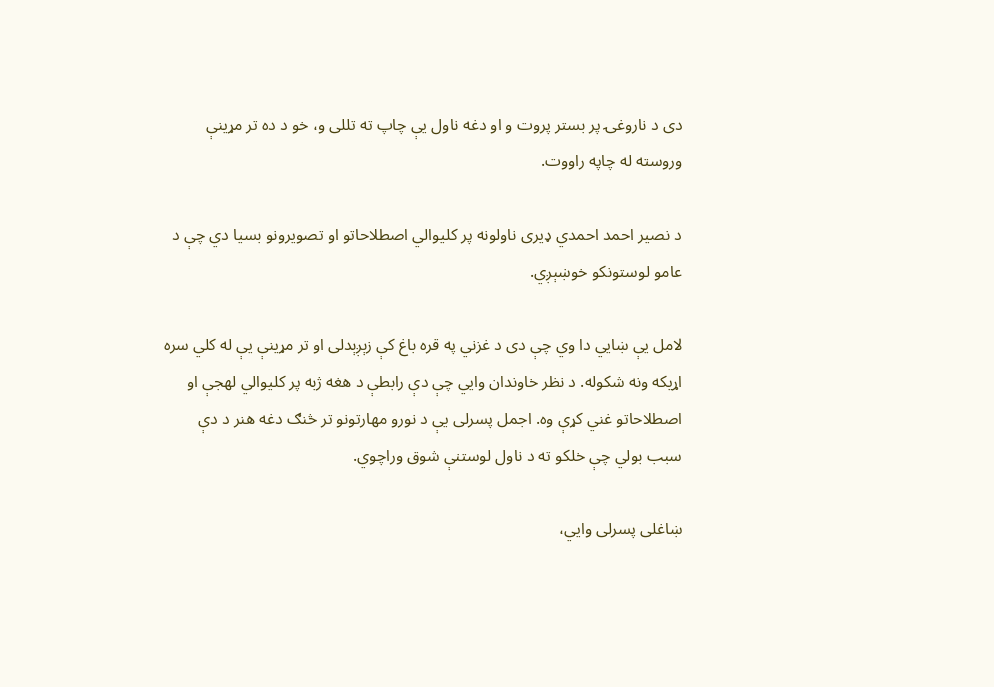دی د ناروغۍ پر بستر پروت و او دغه ناول یې چاپ ته تللی و، خو د ده تر مړینې وروسته له چاپه راووت.

د نصیر احمد احمدي ډیری ناولونه پر کلیوالي اصطلاحاتو او تصویرونو بسیا دي چې د عامو لوستونکو خوښېږي.

لامل یې ښايي دا وي چې دی د غزني په قره باغ کې زېږېدلی او تر مړینې یې له کلي سره اړیکه ونه شکوله. د نظر خاوندان وايي چې دې رابطې د هغه ژبه پر کلیوالي لهجې او اصطلاحاتو غني کړې وه. اجمل پسرلی یې د نورو مهارتونو تر څنګ دغه هنر د دې سبب بولي چې خلکو ته د ناول لوستنې شوق وراچوي.

ښاغلی پسرلی وايي،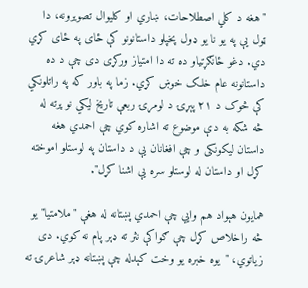"هغه د کلي اصطلاحات، ښاري او کلیوال تصویرونه، دا ټول یې په یو نا یو ډول پخپلو داستانونو کې ځای په ځای کړي دي. دغو ځانګړتیاو ده ته دا امتیاز ورکړی دی چې د ده داستانونه عام خلک خوښ کړي. زما په باور که په راتلونکي کې څوک د ۲۱ پېړۍ د لومړۍ ربعې تاریخ ليکي نو پرته له څه شکه به دې موضوع ته اشاره کوي چې احمدي هغه داستان لیکونکی و چې افغانان یې د داستان په لوستلو اموخته کړل او داستان له لوستلو سره یې اشنا کړل".

همایون هېواد هم وايي چې احمدي پښتانه له هغې "ملامتیا" یو څه راخلاص کړل چې ګواکې نثر ته ډېر پام نه کوي. دی زیاتوي، "یوه خبره یو وخت کېدله چې پښتانه ډېر شاعرۍ ته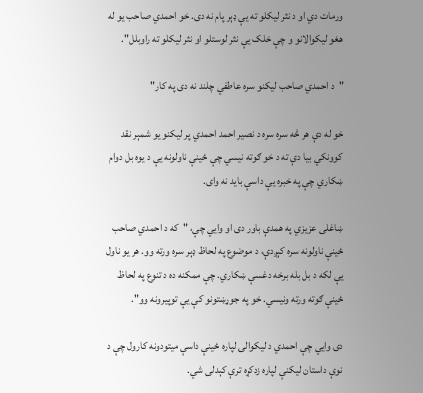ورمات دي‌ او د نثر لیکلو ته یې ډېر پام نه دی. خو احمدي ‌صاحب یو له هغو لیکوالانو و چې خلک یې نثر لوستلو او نثر لیکلو ته راوبلل".

"د احمدي‌ صاحب لیکنو سره عاطفي چلند نه دی په کار"

خو له دې هر څه سره سره د نصیر احمد احمدي پر لیکنو یو شمېر نقد کوونکي بیا دې ته د خو ګوته نیسي چې ځينې ناولونه یې د یوه بل دوام ښکاري چې په خبره یې داسې باید نه وای.

ښاغلی عزيزي په همدې باور دی او وايي‌ چې، "که د احمدي صاحب ځينې ناولونه سره کېږدې، د موضوع په لحاظ ډېر سره ورته وو. هر یو ناول یې لکه د بل بله برخه دغسې ښکاري. چې ممکنه ده د تنوع په لحاظ ځینې ګوته ورته ونیسي. خو په جوړښتونو کې یې توپیرونه وو".

دی وايي چې احمدي د لیکوالۍ لپاره ځینې داسې میتودونه کارول چې د نوې داستان لیکنې لپاره زدکړه ترې کېدلی شي.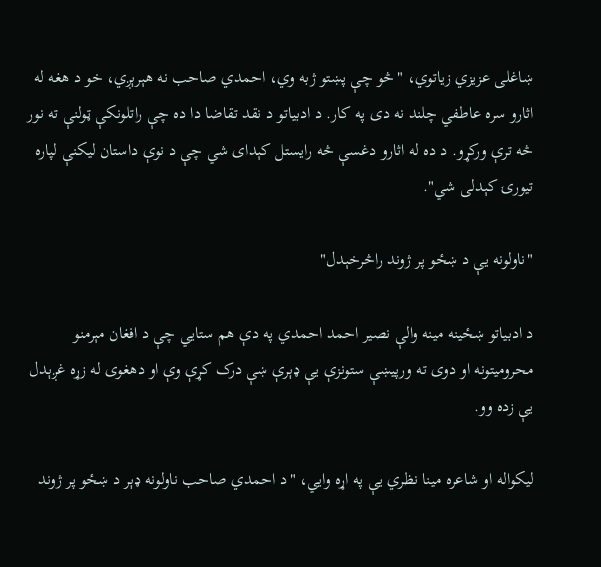ښاغلی عزیزي زیاتوي، "څو چې پښتو ژبه وي، احمدي‌ صاحب نه هېرېږي، خو د هغه له اثارو سره عاطفي چلند نه دی په کار. د ادبیاتو د نقد تقاضا دا ده چې راتلونکې ټولنې ته نور څه ترې ورکړو. د ده له اثارو دغسې څه رایستل کېدای شي چې د نوې داستان لیکنې لپاره تیورۍ کېدلی شي".

"ناولونه یې د ښځو پر ژوند راڅرخېدل"

د ادبیاتو ښځينه مینه والې نصیر احمد احمدي په دې هم ستايي چې د افغان مېرمنو محرومیتونه او دوی ته ورپیښې ستونزې یې ډېرې ښې درک کړې وې او دهغوی له زړه غږېدل یې زده وو.

لیکواله او شاعره مینا نظري یې په اړه وايي، "د احمدي صاحب ناولونه ډېر د ښځو پر ژوند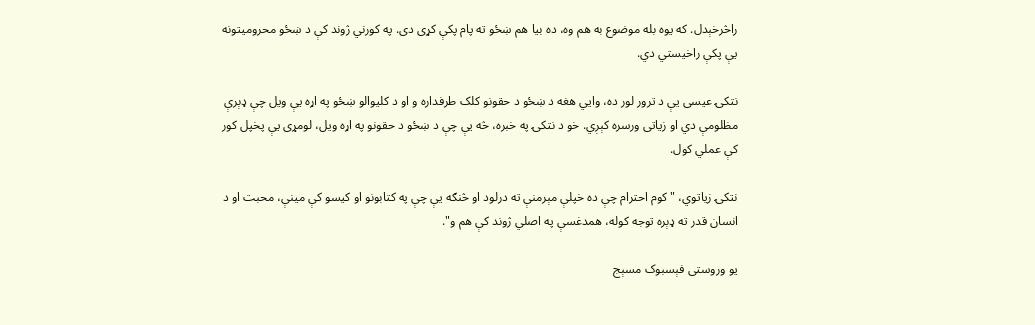راڅرخېدل. که یوه بله موضوع به هم وه، ده بیا هم ښځو ته پام پکې کړی دی. په کورني ژوند کې د ښځو محرومیتونه یې پکې راخیستي دي.

نتکۍ عیسی یې د ترور لور ده، وايي هغه د ښځو د حقونو کلک طرفداره و او د کلیوالو ښځو په اړه یې ویل چې ډېرې مظلومې دي او زیاتی ورسره کېږي. خو د نتکۍ په خبره، څه یې چې د ښځو د حقونو په اړه ویل، لومړی یې پخپل کور کې عملي کول.

نتکۍ زیاتوي، "کوم احترام چې ده خپلې مېرمنې ته درلود او څنګه یې چې په کتابونو او کیسو کې مینې، محبت او د انسان قدر ته ډېره توجه کوله، همدغسې په اصلي ژوند کې هم و".

یو وروستی فېسبوک مسېج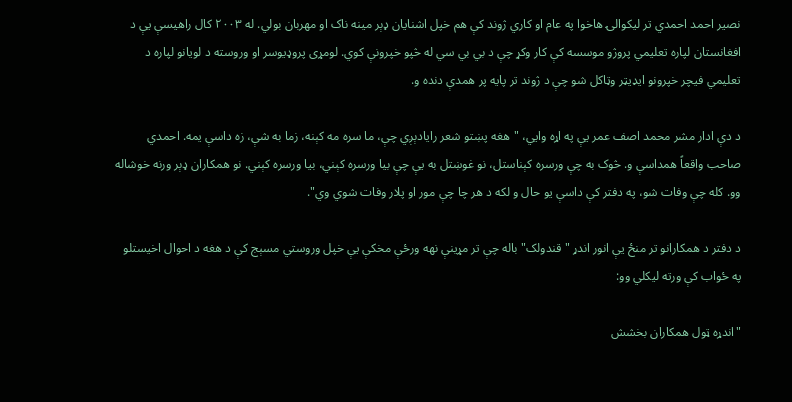نصیر احمد احمدي تر لیکوالۍ هاخوا په عام او کاري‌ ژوند کې هم خپل اشنایان ډېر مینه ناک او مهربان بولي. له ۲۰۰۳ کال راهیسې یې د افغانستان لپاره تعلیمي پروژو موسسه کې کار وکړ چې د بي بي سي له څپو خپرونې کوي. لومړی پروډیوسر او وروسته د لویانو لپاره د تعلیمي فیچر خپرونو ایډيټر وټاکل شو چې د ژوند تر پایه پر همدې دنده و.

د دې ادار مشر محمد اصف عمر یې په اړه وايي، "هغه پښتو شعر رایادېږي چې، ما سره مه کېنه، زما به شې، زه داسې یمه. احمدي‌ صاحب واقعاً همداسې و. څوک به چې ورسره کېناستل، نو غوښتل به یې چې بیا ورسره کېني، بیا ورسره کېني. نو همکاران ډېر ورنه خوشاله وو. کله چې وفات شو، په دفتر کې داسې یو حال و لکه د هر چا چې مور او پلار وفات شوي وي".

د دفتر د همکارانو تر منځ یې انور اندړ "قندولک" باله چې تر مړینې نهه ورځې مخکې یې خپل وروستي مسېج کې د هغه د احوال اخیستلو په ځواب کې ورته لیکلي وو:

"اندړه ټول همکاران بخشش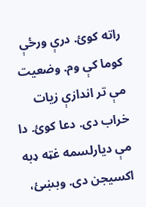راته کوئ. درې ورځې کوما کې وم. وضعیت مې تر اندازې زیات خراب دی. دعا کوئ. دا مې دیارلسمه غټه ډبه اکسیجن دی. وبښئ،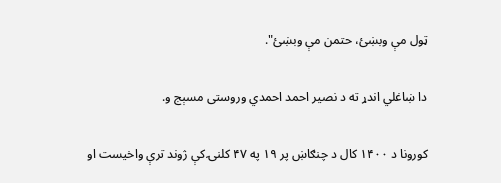ټول مې وبښئ، حتمن مې وبښئ".

دا ښاغلي‌ اندړ ته د نصیر احمد احمدي وروستی مسېج و.

کورونا د ۱۴۰۰ کال د چنګاښ پر ۱۹ په ۴۷ کلنۍ کې ژوند ترې واخیست او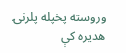وروسته پخپله پلرنۍ هدیره کې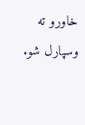خاورو ته وسپارل شو.